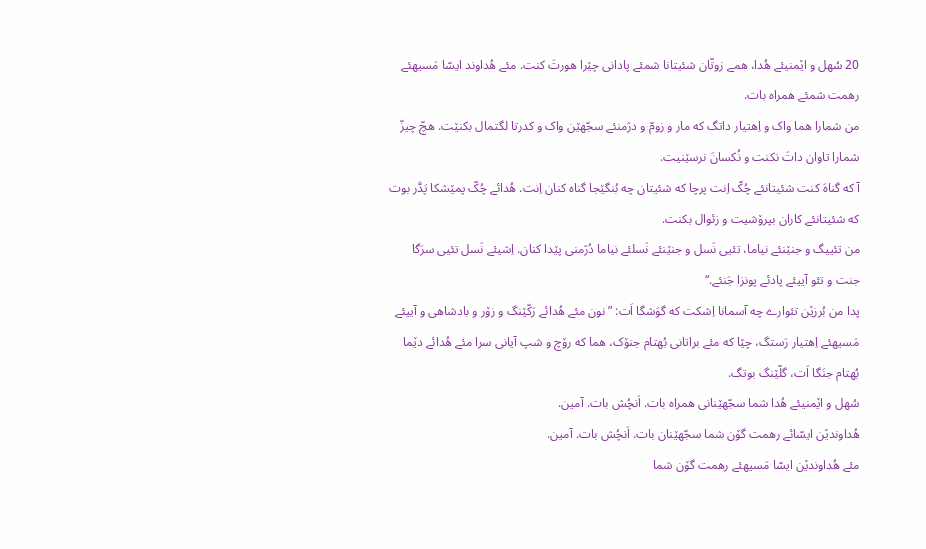20 سُهل و اێمنیئے هُدا، همے زوتّان شئیتانا شمئے پادانی چێرا هورتَ کنت. مئے هُداوند ایسّا مَسیهئے رهمت شمئے همراه بات.
من شمارا هما واک و اِهتیار داتگ که مار و زومّ و دژمنئے سجّهێن واک و کدرتا لگتمال بکنێت. هچّ چیزّ شمارا تاوان داتَ نکنت و نُکسانَ نرسێنیت.
آ که گناهَ کنت شئیتانئے چُکّ اِنت پرچا که شئیتان چه بُنگێجا گناه کنان اِنت. هُدائے چُکّ پمێشکا پَدَّر بوت که شئیتانئے کاران بپرۆشیت و زئوال بکنت.
من تئییگ و جنێنئے نیاما، تئیی نَسل و جنێنئے نَسلئے نیاما دُژمنی پێدا کنان. اِشیئے نَسل تئیی سرَگا جنت و تئو آییئے پادئے پونزا جَنئے.“
پدا من بُرزێن تئوارے چه آسمانا اِشکت که گوَشگا اَت: ”نون مئے هُدائے رَکّێنگ و زۆر و بادشاهی و آییئے مَسیهئے اِهتیار رَستگ، چێا که مئے براتانی بُهتام جنۆک، هما که رۆچ و شپ آیانی سرا مئے هُدائے دێما بُهتام جنَگا اَت، گلّێنگ بوتگ.
سُهل و اێمنیئے هُدا شما سجّهێنانی همراه بات. اَنچُش بات. آمین.
هُداوندێن ایسّائے رهمت گۆن شما سجّهێنان بات. اَنچُش بات. آمین.
مئے هُداوندێن ایسّا مَسیهئے رهمت گۆن شما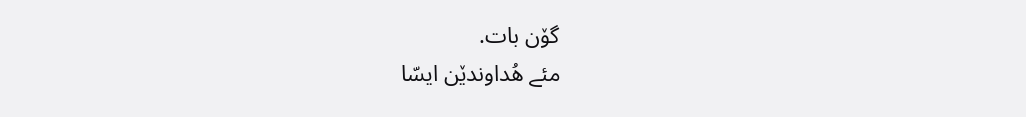گۆن بات.
مئے هُداوندێن ایسّا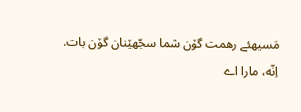مَسیهئے رهمت گۆن شما سجّهێنان گۆن بات.
اِنّه، مارا اے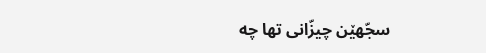سجّهێن چیزّانی تها چه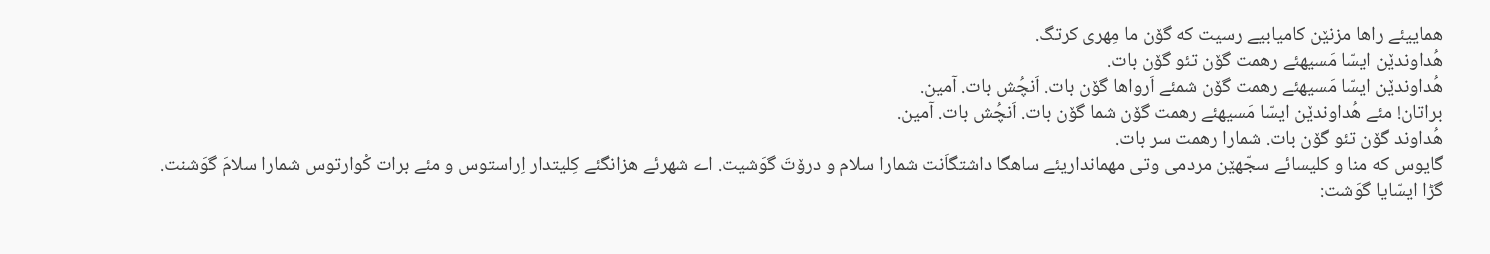هماییئے راها مزنێن کامیابیے رسیت که گۆن ما مِهری کرتگ.
هُداوندێن ایسّا مَسیهئے رهمت گۆن تئو گۆن بات.
هُداوندێن ایسّا مَسیهئے رهمت گۆن شمئے اَرواها گۆن بات. اَنچُش بات. آمین.
براتان! مئے هُداوندێن ایسّا مَسیهئے رهمت گۆن شما گۆن بات. اَنچُش بات. آمین.
هُداوند گۆن تئو گۆن بات. شمارا رهمت سر بات.
گایوس که منا و کلیسائے سجّهێن مردمی وتی مهمانداریئے ساهگا داشتگاَنت شمارا سلام و درۆتَ گوَشیت. اے شهرئے هزانگئے کِلیتدار اِراستوس و مئے برات کْوارتوس شمارا سلامَ گوَشنت.
گڑا ایسّایا گوَشت: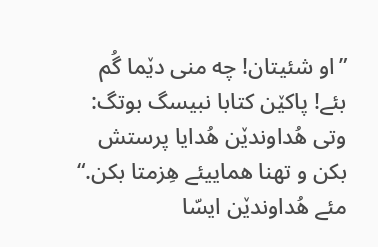”او شئیتان! چه منی دێما گُم بئے! پاکێن کتابا نبیسگ بوتگ: وتی هُداوندێن هُدایا پرستش بکن و تهنا هماییئے هِزمتا بکن.“
مئے هُداوندێن ایسّا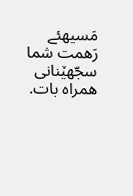مَسیهئے رَهمت شما سجّهێنانی همراه بات.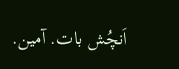اَنچُش بات. آمین.